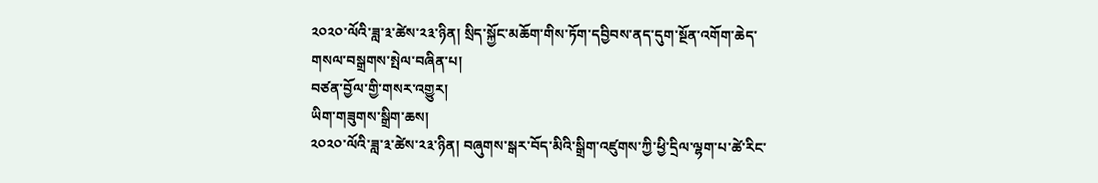༢༠༢༠་ལོའི་ཟླ་༣་ཚེས་༢༣་ཉིན། སྲིད་སྐྱོང་མཆོག་གིས་ཏོག་དབྱིབས་ནད་དུག་སྔོན་འགོག་ཆེད་གསལ་བསྒྲགས་སྤེལ་བཞིན་པ།
བཙན་བྱོལ་གྱི་གསར་འགྱུར།
ཡིག་གཟུགས་སྒྲིག་ཆས།
༢༠༢༠་ལོའི་ཟླ་༣་ཚེས་༢༣་ཉིན། བཞུགས་སྒར་བོད་མིའི་སྒྲིག་འཛུགས་ཀྱི་ཕྱི་དྲིལ་ལྷག་པ་ཚེ་རིང་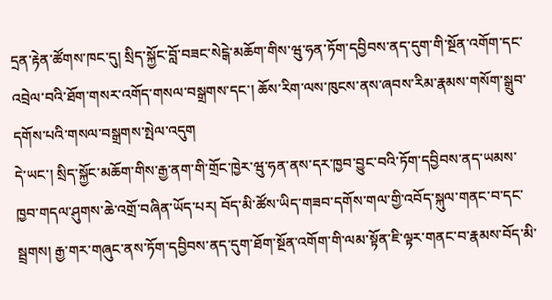དྲན་རྟེན་ཚོགས་ཁང་དུ། སྲིད་སྐྱོང་བློ་བཟང་སེངྒེ་མཆོག་གིས་ཝུ་ཧན་ཏོག་དབྱིབས་ནད་དུག་གི་སྔོན་འགོག་དང་འབྲེལ་བའི་ཐོག་གསར་འགོད་གསལ་བསྒྲགས་དང་། ཆོས་རིག་ལས་ཁུངས་ནས་ཞབས་རིམ་རྣམས་གསོག་སྒྲུབ་དགོས་པའི་གསལ་བསྒྲགས་སྤེལ་འདུག
དེ་ཡང་། སྲིད་སྐྱོང་མཆོག་གིས་རྒྱ་ནག་གི་གྲོང་ཁྱེར་ཝུ་ཧན་ནས་དར་ཁྱབ་བྱུང་བའི་ཏོག་དབྱིབས་ནད་ཡམས་ཁྱབ་གདལ་ཤུགས་ཆེ་འགྲོ་བཞིན་ཡོད་པར། བོད་མི་ཚོས་ཡིད་གཟབ་དགོས་གལ་གྱི་འབོད་སྐུལ་གནང་བ་དང་སྦྲགས། རྒྱ་གར་གཞུང་ནས་ཏོག་དབྱིབས་ནད་དུག་ཐོག་སྔོན་འགོག་གི་ལམ་སྟོན་ཇི་ལྟར་གནང་བ་རྣམས་བོད་མི་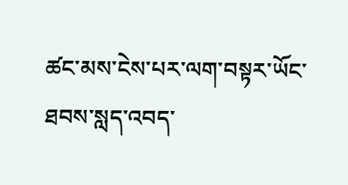ཚང་མས་ངེས་པར་ལག་བསྟར་ཡོང་ཐབས་སླད་འབད་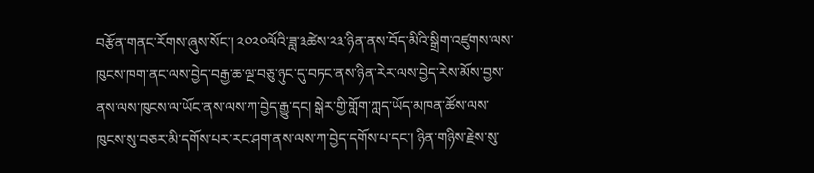བརྩོན་གནང་རོགས་ཞུས་སོང་། ༢༠༢༠ལོའི་ཟླ་༣ཚེས་༢༣་ཉིན་ནས་བོད་མིའི་སྒྲིག་འཛུགས་ལས་ཁུངས་ཁག་ནང་ལས་བྱེད་བརྒྱ་ཆ་ལྔ་བཅུ་ཉུང་དུ་བཏང་ནས་ཉིན་རེར་ལས་བྱེད་རེས་མོས་བྱས་ནས་ལས་ཁུངས་ལ་ཡོང་ནས་ལས་ཀ་བྱེད་རྒྱུ་དང། སྒེར་གྱི་གློག་ཀླད་ཡོད་མཁན་ཚོས་ལས་ཁུངས་སུ་བཅར་མི་དགོས་པར་རང་ཤག་ནས་ལས་ཀ་བྱེད་དགོས་པ་དང་། ཉིན་གཉིས་རྗེས་སུ་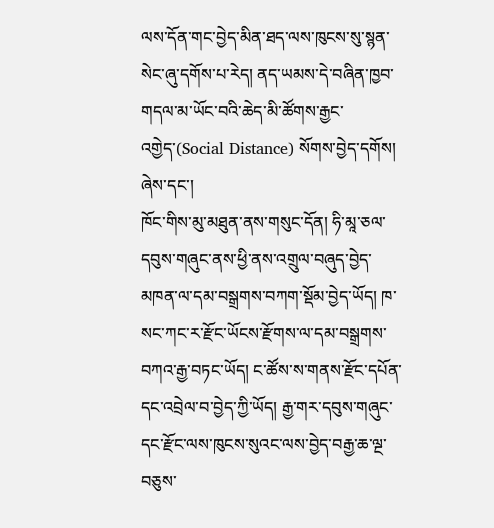ལས་དོན་གང་བྱེད་མིན་ཐད་ལས་ཁུངས་སུ་སྙན་སེང་ཞུ་དགོས་པ་རེད། ནད་ཡམས་དེ་བཞིན་ཁྱབ་གདལ་མ་ཡོང་བའི་ཆེད་མི་ཚོགས་རྒྱང་འགྱེད་(Social Distance) སོགས་བྱེད་དགོས། ཞེས་དང་།
ཁོང་གིས་མུ་མཐུན་ནས་གསུང་དོན། ཧི་མཱ་ཅལ་དབུས་གཞུང་ནས་ཕྱི་ནས་འགྲུལ་བཞུད་བྱེད་མཁན་ལ་དམ་བསྒྲགས་བཀག་སྡོམ་བྱེད་ཡོད། ཁ་སང་ཀང་ར་རྫོང་ཡོངས་རྫོགས་ལ་དམ་བསྒྲགས་བཀའ་རྒྱ་བཏང་ཡོད། ང་ཚོས་ས་གནས་རྫོང་དཔོན་དང་འབྲེལ་བ་བྱེད་ཀྱི་ཡོད། རྒྱ་གར་དབུས་གཞུང་དང་རྫོང་ལས་ཁུངས་སུའང་ལས་བྱེད་བརྒྱ་ཆ་ལྔ་བཅུས་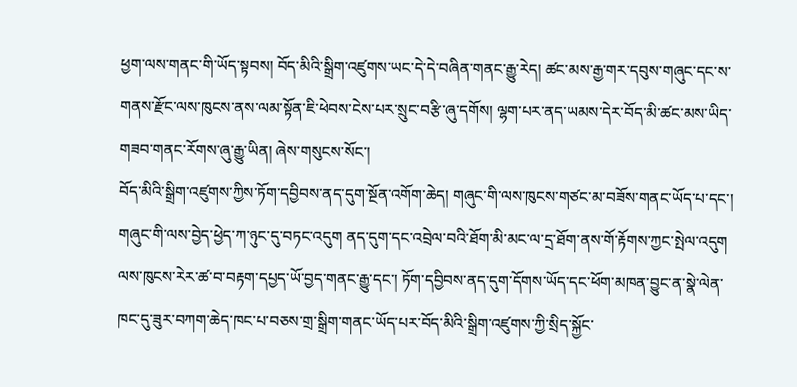ཕྱག་ལས་གནང་གི་ཡོད་སྟབས། བོད་མིའི་སྒྲིག་འཛུགས་ཡང་དེ་དེ་བཞིན་གནང་རྒྱུ་རེད། ཚང་མས་རྒྱ་གར་དབུས་གཞུང་དང་ས་གནས་རྫོང་ལས་ཁུངས་ནས་ལམ་སྟོན་ཇི་ཕེབས་ངེས་པར་སྲུང་བརྩི་ཞུ་དགོས། ལྷག་པར་ནད་ཡམས་དེར་བོད་མི་ཚང་མས་ཡིད་གཟབ་གནང་རོགས་ཞུ་རྒྱུ་ཡིན། ཞེས་གསུངས་སོང་།
བོད་མིའི་སྒྲིག་འཛུགས་ཀྱིས་ཏོག་དབྱིབས་ནད་དུག་སྔོན་འགོག་ཆེད། གཞུང་གི་ལས་ཁུངས་གཙང་མ་བཟོས་གནང་ཡོད་པ་དང་། གཞུང་གི་ལས་བྱེད་ཕྱེད་ཀ་ཉུང་དུ་བཏང་འདུག ནད་དུག་དང་འབྲེལ་བའི་ཐོག་མི་མང་ལ་དྲ་ཐོག་ནས་གོ་རྟོགས་ཀྱང་སྤེལ་འདུག ལས་ཁུངས་རེར་ཚ་བ་བརྟག་དཔྱད་ཡོ་བྱད་གནང་རྒྱུ་དང་། ཏོག་དབྱིབས་ནད་དུག་དོགས་ཡོད་དང་ཕོག་མཁན་བྱུང་ན་སྣེ་ལེན་ཁང་དུ་ཟུར་བཀག་ཆེད་ཁང་པ་བཅས་གྲ་སྒྲིག་གནང་ཡོད་པར་བོད་མིའི་སྒྲིག་འཛུགས་ཀྱི་སྲིད་སྐྱོང་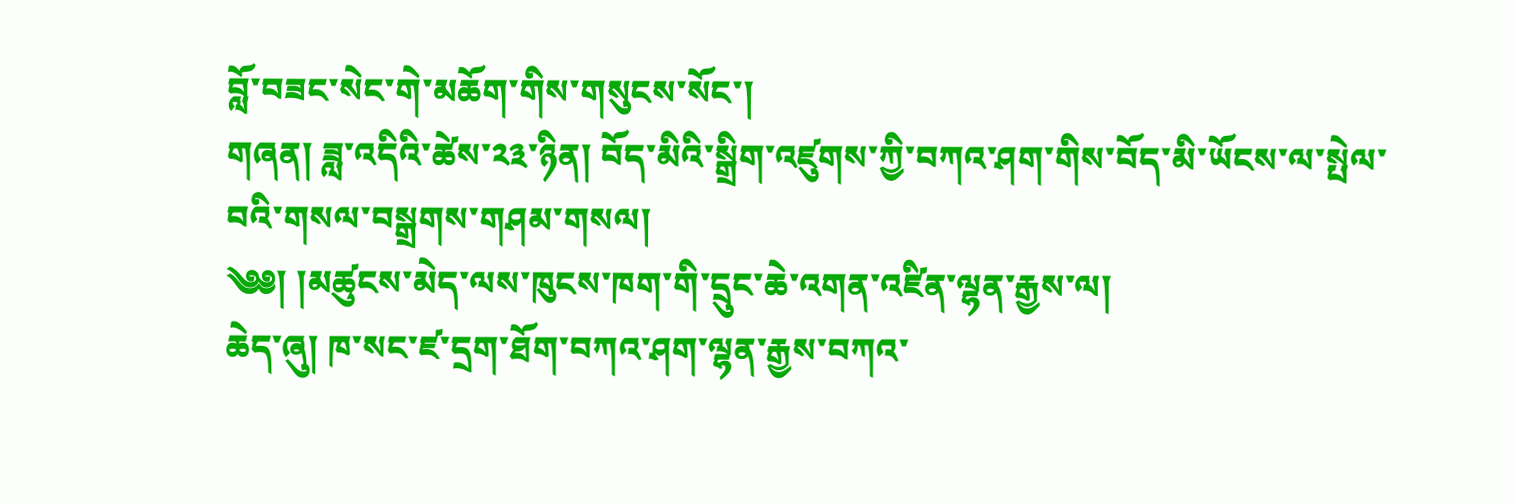བློ་བཟང་སེང་གེ་མཆོག་གིས་གསུངས་སོང་།
གཞན། ཟླ་འདིའི་ཚེས་༢༣་ཉིན། བོད་མིའི་སྒྲིག་འཛུགས་ཀྱི་བཀའ་ཤག་གིས་བོད་མི་ཡོངས་ལ་སྤེལ་བའི་གསལ་བསྒྲགས་གཤམ་གསལ།
༄༅། །མཚུངས་མེད་ལས་ཁུངས་ཁག་གི་དྲུང་ཆེ་འགན་འཛིན་ལྷན་རྒྱས་ལ།
ཆེད་ཞུ། ཁ་སང་ཛ་དྲག་ཐོག་བཀའ་ཤག་ལྷན་རྒྱས་བཀའ་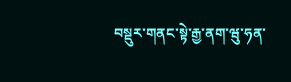བསྡུར་གནང་སྟེ་རྒྱ་ནག་ཝུ་ཧན་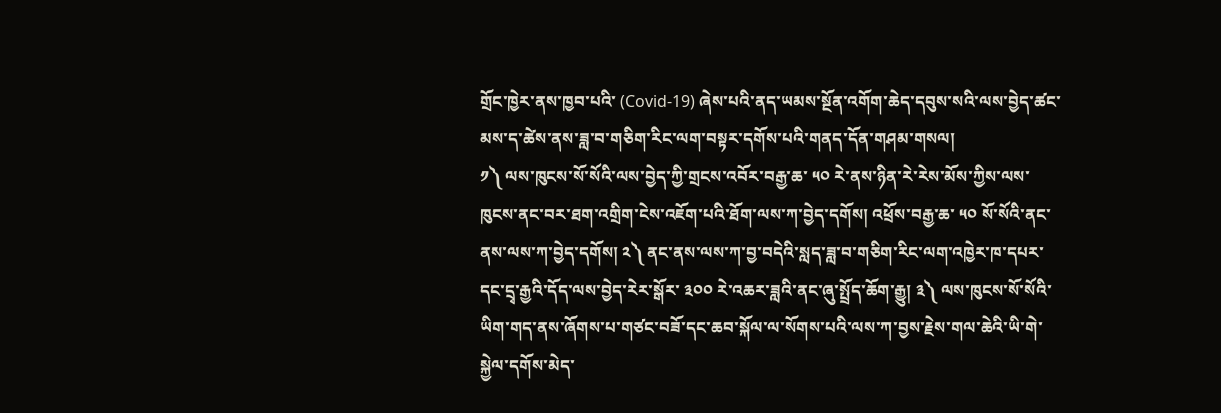གྲོང་ཁྱེར་ནས་ཁྱབ་པའི་ (Covid-19) ཞེས་པའི་ནད་ཡམས་སྔོན་འགོག་ཆེད་དབུས་སའི་ལས་བྱེད་ཚང་མས་ད་ཚེས་ནས་ཟླ་བ་གཅིག་རིང་ལག་བསྟར་དགོས་པའི་གནད་དོན་གཤམ་གསལ།
༡༽ ལས་ཁུངས་སོ་སོའི་ལས་བྱེད་ཀྱི་གྲངས་འབོར་བརྒྱ་ཆ་ ༥༠ རེ་ནས་ཉིན་རེ་རེས་མོས་ཀྱིས་ལས་ཁུངས་ནང་བར་ཐག་འགྲིག་ངེས་འཇོག་པའི་ཐོག་ལས་ཀ་བྱེད་དགོས། འཕྲོས་བརྒྱ་ཆ་ ༥༠ སོ་སོའི་ནང་ནས་ལས་ཀ་བྱེད་དགོས། ༢༽ ནང་ནས་ལས་ཀ་བྱ་བདེའི་སླད་ཟླ་བ་གཅིག་རིང་ལག་འཁྱེར་ཁ་དཔར་དང་དྲྭ་རྒྱའི་དོད་ལས་བྱེད་རེར་སྒོར་ ༣༠༠ རེ་འཆར་ཟླའི་ནང་ཞུ་སྤྲོད་ཆོག་རྒྱུ། ༣༽ ལས་ཁུངས་སོ་སོའི་ཡིག་གད་ནས་ཞོགས་པ་གཙང་བཟོ་དང་ཆབ་སྐོལ་ལ་སོགས་པའི་ལས་ཀ་བྱས་རྗེས་གལ་ཆེའི་ཡི་གེ་སྐྱེལ་དགོས་མེད་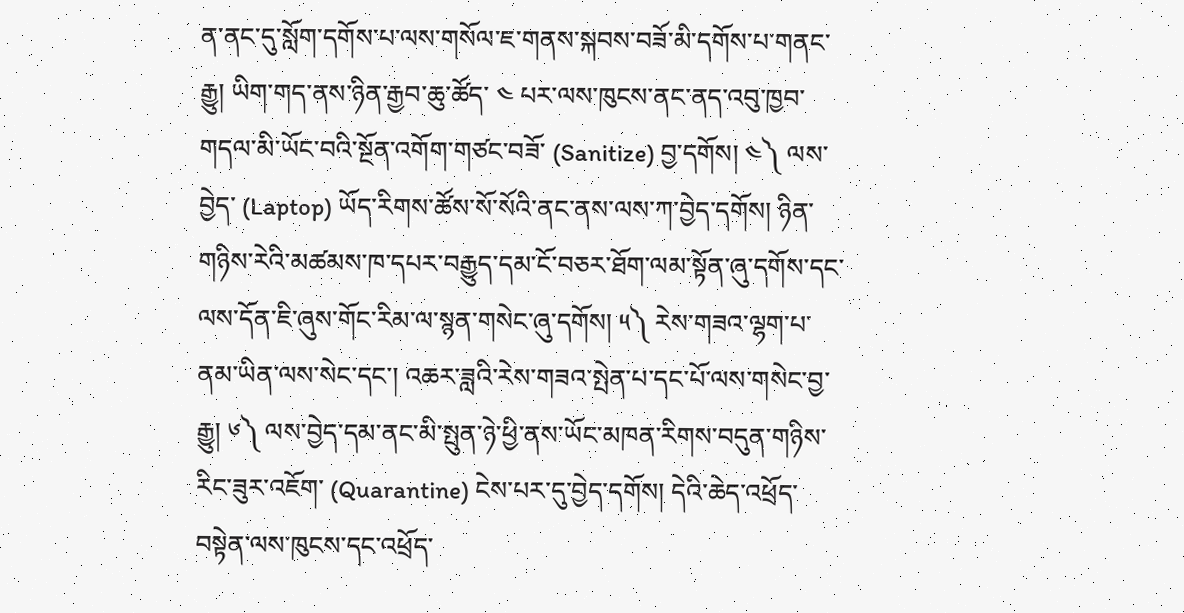ན་ནང་དུ་སློག་དགོས་པ་ལས་གསོལ་ཇ་གནས་སྐབས་བཟོ་མི་དགོས་པ་གནང་རྒྱུ། ཡིག་གད་ནས་ཉིན་རྒྱབ་ཆུ་ཚོད་ ༤ པར་ལས་ཁུངས་ནང་ནད་འབུ་ཁྱབ་གདལ་མི་ཡོང་བའི་སྔོན་འགོག་གཙང་བཟོ་ (Sanitize) བྱ་དགོས། ༤༽ ལས་བྱེད་ (Laptop) ཡོད་རིགས་ཚོས་སོ་སོའི་ནང་ནས་ལས་ཀ་བྱེད་དགོས། ཉིན་གཉིས་རེའི་མཚམས་ཁ་དཔར་བརྒྱུད་དམ་ངོ་བཅར་ཐོག་ལམ་སྟོན་ཞུ་དགོས་དང་ལས་དོན་ཇི་ཞུས་གོང་རིམ་ལ་སྙན་གསེང་ཞུ་དགོས། ༥༽ རེས་གཟའ་ལྷག་པ་ནམ་ཡིན་ལས་སེང་དང་། འཆར་ཟླའི་རེས་གཟའ་སྤེན་པ་དང་པོ་ལས་གསེང་བྱ་རྒྱུ། ༦༽ ལས་བྱེད་དམ་ནང་མི་སྤུན་ཉེ་ཕྱི་ནས་ཡོང་མཁན་རིགས་བདུན་གཉིས་རིང་ཟུར་འཇོག་ (Quarantine) ངེས་པར་དུ་བྱེད་དགོས། དེའི་ཆེད་འཕྲོད་བསྟེན་ལས་ཁུངས་དང་འཕྲོད་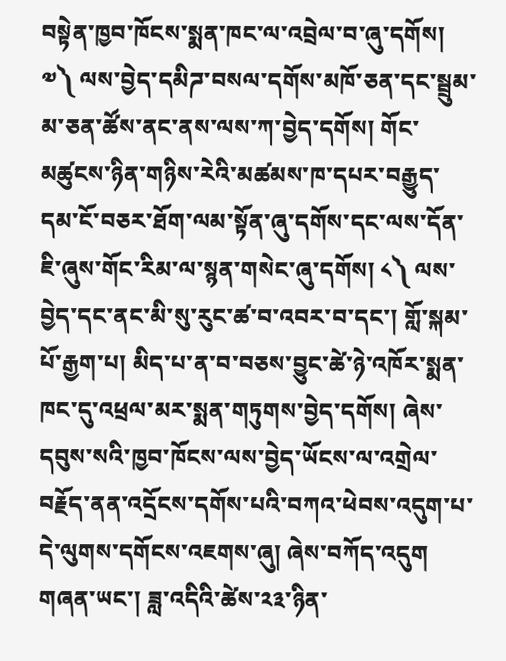བསྟེན་ཁྱབ་ཁོངས་སྨན་ཁང་ལ་འབྲེལ་བ་ཞུ་དགོས། ༧༽ ལས་བྱེད་དམིཌ་བསལ་དགོས་མཁོ་ཅན་དང་སྦྲུམ་མ་ཅན་ཚོས་ནང་ནས་ལས་ཀ་བྱེད་དགོས། གོང་མཚུངས་ཉིན་གཉིས་རེའི་མཚམས་ཁ་དཔར་བརྒྱུད་དམ་ངོ་བཅར་ཐོག་ལམ་སྟོན་ཞུ་དགོས་དང་ལས་དོན་ཇི་ཞུས་གོང་རིམ་ལ་སྙན་གསེང་ཞུ་དགོས། ༨༽ ལས་བྱེད་དང་ནང་མི་སུ་རུང་ཚ་བ་འབར་བ་དང་། གློ་སྐམ་པོ་རྒྱག་པ། མིད་པ་ན་བ་བཅས་བྱུང་ཚེ་ཉེ་འཁོར་སྨན་ཁང་དུ་འཕྲལ་མར་སྨན་གཏུགས་བྱེད་དགོས། ཞེས་དབུས་སའི་ཁྱབ་ཁོངས་ལས་བྱེད་ཡོངས་ལ་འགྲེལ་བརྗོད་ནན་འདྲོངས་དགོས་པའི་བཀའ་ཕེབས་འདུག་པ་དེ་ལུགས་དགོངས་འཇགས་ཞུ། ཞེས་བཀོད་འདུག
གཞན་ཡང་། ཟླ་འདིའི་ཚེས་༢༣་ཉིན་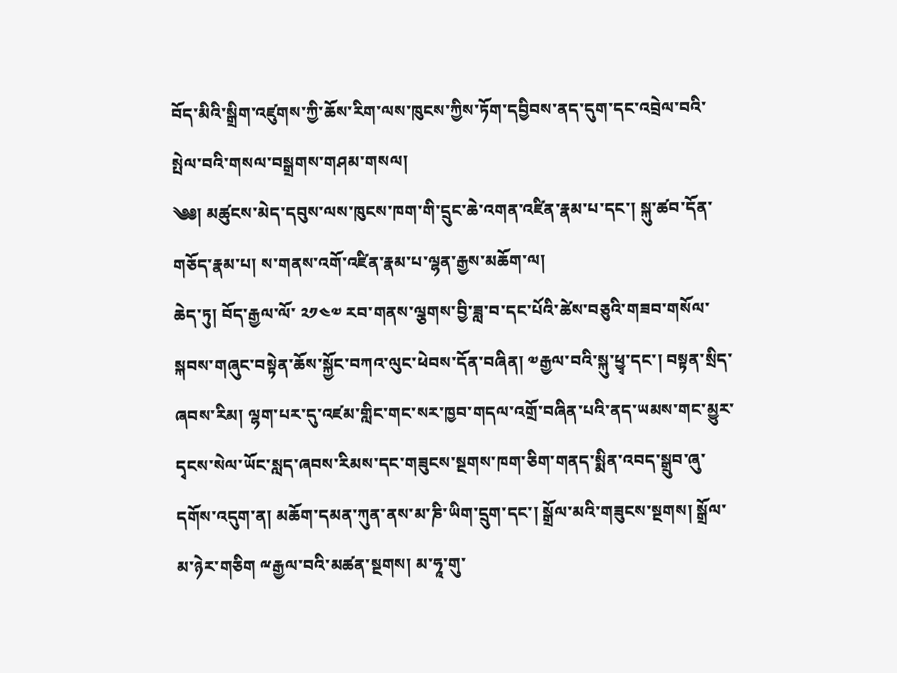བོད་མིའི་སྒྲིག་འཛུགས་ཀྱི་ཆོས་རིག་ལས་ཁུངས་ཀྱིས་ཏོག་དབྱིབས་ནད་དུག་དང་འབྲེལ་བའི་སྤེལ་བའི་གསལ་བསྒྲགས་གཤམ་གསལ།
༄༅། མཚུངས་མེད་དབུས་ལས་ཁུངས་ཁག་གི་དྲུང་ཆེ་འགན་འཛིན་རྣམ་པ་དང་། སྐུ་ཚབ་དོན་གཅོད་རྣམ་པ། ས་གནས་འགོ་འཛིན་རྣམ་པ་ལྷན་རྒྱས་མཆོག་ལ།
ཆེད་ཏུ། བོད་རྒྱལ་ལོ་ ༢༡༤༧ རབ་གནས་ལྕགས་བྱི་ཟླ་བ་དང་པོའི་ཚེས་བཅུའི་གཟབ་གསོལ་སྐབས་གཞུང་བསྟེན་ཆོས་སྐྱོང་བཀའ་ལུང་ཕེབས་དོན་བཞིན། ༧རྒྱལ་བའི་སྐུ་ཕྱྭ་དང་། བསྟན་སྲིད་ཞབས་རིམ། ལྷག་པར་དུ་འཛམ་གླིང་གང་སར་ཁྱབ་གདལ་འགྲོ་བཞིན་པའི་ནད་ཡམས་གང་མྱུར་དྭངས་སེལ་ཡོང་སླད་ཞབས་རིམས་དང་གཟུངས་སྔགས་ཁག་ཅིག་གནད་སྨིན་འབད་སྒྲུབ་ཞུ་དགོས་འདུག་ན། མཆོག་དམན་ཀུན་ནས་མ་ཎི་ཡིག་དྲུག་དང་། སྒྲོལ་མའི་གཟུངས་སྔགས། སྒྲོལ་མ་ཉེར་གཅིག ྋརྒྱལ་བའི་མཚན་སྔགས། མ་ཧཱ་གུ་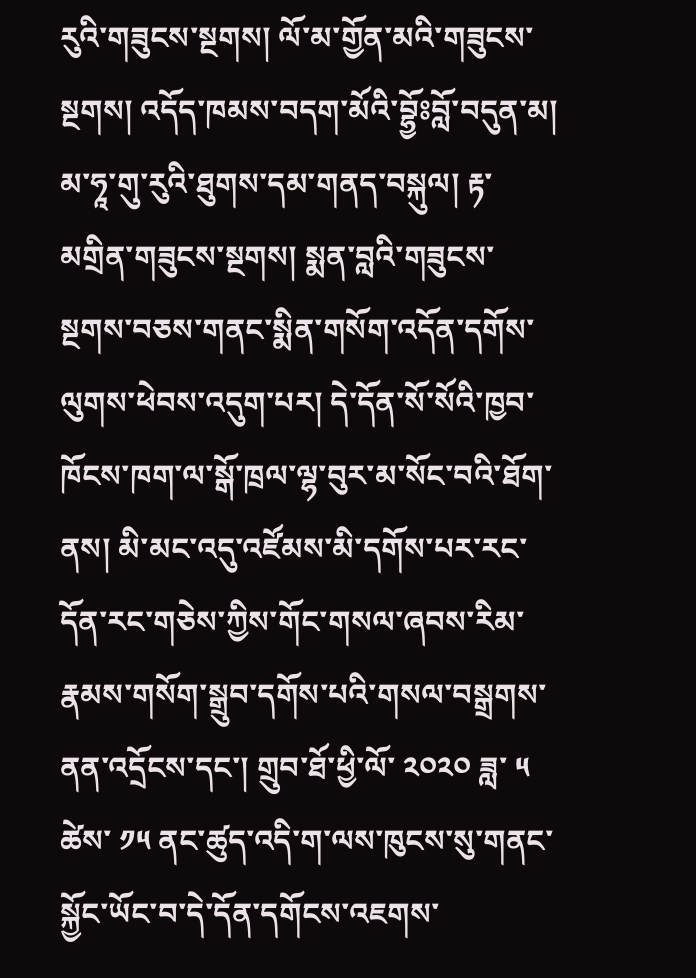རུའི་གཟུངས་སྔགས། ལོ་མ་གྱོན་མའི་གཟུངས་སྔགས། འདོད་ཁམས་བདག་མོའི་བྷྱོཿབློ་བདུན་མ། མ་ཧཱ་གུ་རུའི་ཐུགས་དམ་གནད་བསྐུལ། རྟ་མགྲིན་གཟུངས་སྔགས། སྨན་བླའི་གཟུངས་སྔགས་བཅས་གནང་སྨིན་གསོག་འདོན་དགོས་ལུགས་ཕེབས་འདུག་པར། དེ་དོན་སོ་སོའི་ཁྱབ་ཁོངས་ཁག་ལ་སྒོ་ཁྲལ་ལྷ་བུར་མ་སོང་བའི་ཐོག་ནས། མི་མང་འདུ་འཛོམས་མི་དགོས་པར་རང་དོན་རང་གཅེས་ཀྱིས་གོང་གསལ་ཞབས་རིམ་རྣམས་གསོག་སྒྲུབ་དགོས་པའི་གསལ་བསྒྲགས་ནན་འདྲོངས་དང་། གྲུབ་ཐོ་ཕྱི་ལོ་ ༢༠༢༠ ཟླ་ ༥ ཚེས་ ༡༥ ནང་ཚུད་འདི་ག་ལས་ཁུངས་སུ་གནང་སྐྱོང་ཡོང་བ་དེ་དོན་དགོངས་འཇགས་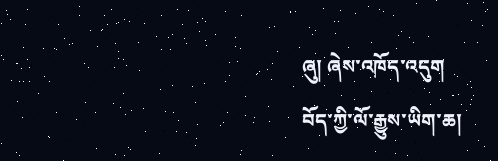ཞུ། ཞེས་འཁོད་འདུག
བོད་ཀྱི་ལོ་རྒྱུས་ཡིག་ཆ།